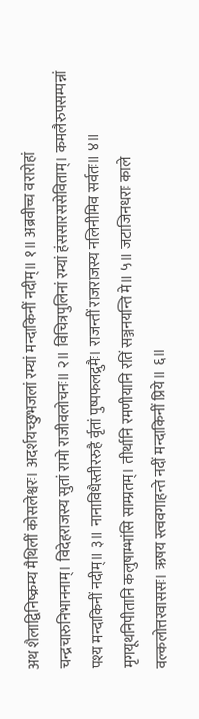अथ शैलाद्विनिष्क्रम्य मैथिलीं कोसलेश्वरः। अदर्शयच्छुभजलां रम्यां मन्दाकिनीं नदीम्॥ १॥ अब्रवीच्च वरारोहां चन्द्रचारुनिभाननाम्। विदेहराजस्य सुतां रामो राजीवलोचनः॥ २॥ विचित्रपुलिनां रम्यां हंससारससेविताम्। कमलैरुपसम्पन्नां पश्य मन्दाकिनीं नदीम्॥ ३॥ नानाविधैस्तीररुहै र्वृतां पुष्पफलद्रुमैः। राजन्तीं राजराजस्य नलिनीमिव सर्वतः॥ ४॥ मृगयूथनिपीतानि कलुषाम्भांसि साम्प्रतम्। तीर्थानि रमणीयानि रतिं सञ्जनयन्ति मे॥ ५॥ जटाजिनधराः काले वल्कलोत्तरवाससः। ऋषय स्त्ववगाहन्ते नदीं मन्दाकिनीं प्रिये॥ ६॥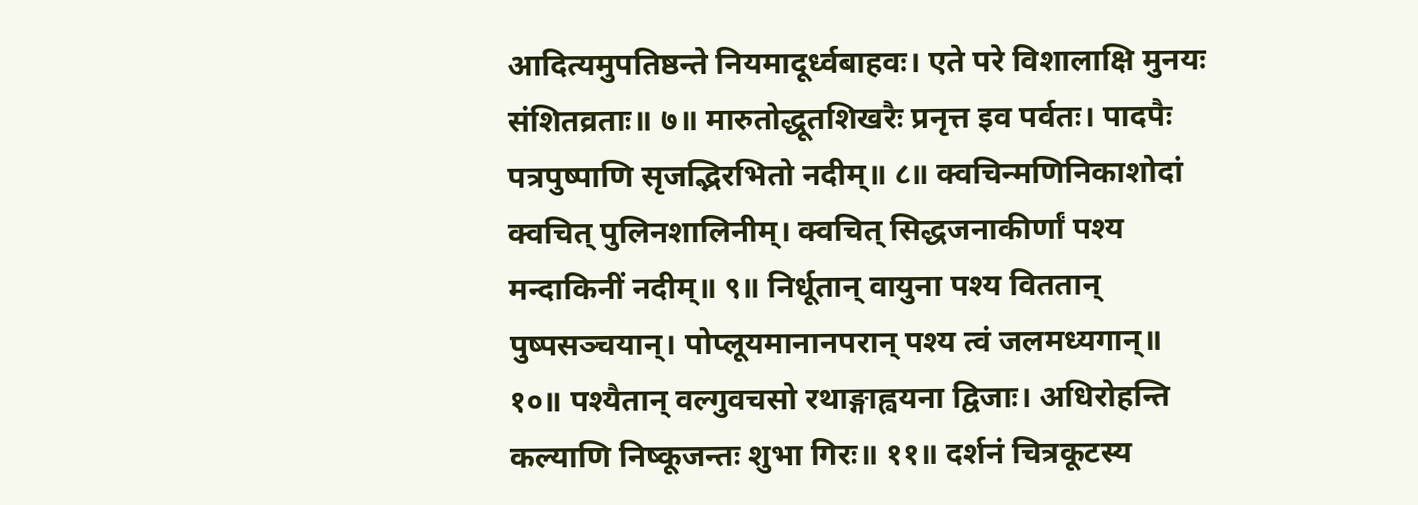आदित्यमुपतिष्ठन्ते नियमादूर्ध्वबाहवः। एते परे विशालाक्षि मुनयः संशितव्रताः॥ ७॥ मारुतोद्धूतशिखरैः प्रनृत्त इव पर्वतः। पादपैः पत्रपुष्पाणि सृजद्भिरभितो नदीम्॥ ८॥ क्वचिन्मणिनिकाशोदां क्वचित् पुलिनशालिनीम्। क्वचित् सिद्धजनाकीर्णां पश्य मन्दाकिनीं नदीम्॥ ९॥ निर्धूतान् वायुना पश्य विततान् पुष्पसञ्चयान्। पोप्लूयमानानपरान् पश्य त्वं जलमध्यगान्॥ १०॥ पश्यैतान् वल्गुवचसो रथाङ्गाह्वयना द्विजाः। अधिरोहन्ति कल्याणि निष्कूजन्तः शुभा गिरः॥ ११॥ दर्शनं चित्रकूटस्य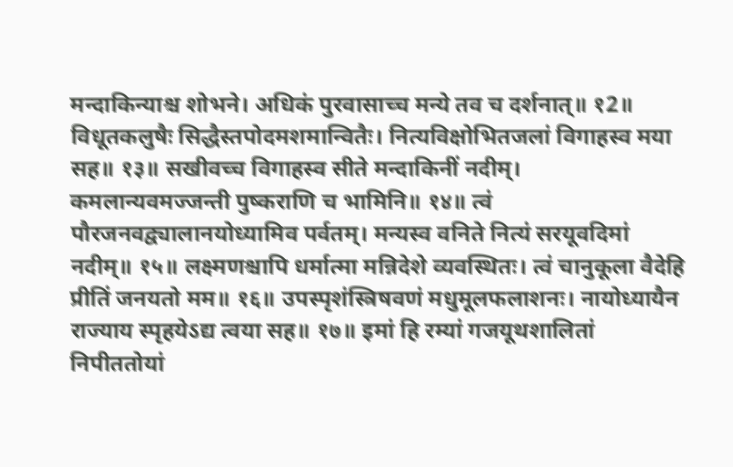मन्दाकिन्याश्च शोभने। अधिकं पुरवासाच्च मन्ये तव च दर्शनात्॥ १2॥ विधूतकलुषैः सिद्धैस्तपोदमशमान्वितैः। नित्यविक्षोभितजलां विगाहस्व मया सह॥ १३॥ सखीवच्च विगाहस्व सीते मन्दाकिनीं नदीम्। कमलान्यवमज्जन्ती पुष्कराणि च भामिनि॥ १४॥ त्वं पौरजनवद्व्यालानयोध्यामिव पर्वतम्। मन्यस्व वनिते नित्यं सरयूवदिमां नदीम्॥ १५॥ लक्ष्मणश्चापि धर्मात्मा मन्निदेशे व्यवस्थितः। त्वं चानुकूला वैदेहि प्रीतिं जनयतो मम॥ १६॥ उपस्पृशंस्त्रिषवणं मधुमूलफलाशनः। नायोध्यायैन राज्याय स्पृहयेऽद्य त्वया सह॥ १७॥ इमां हि रम्यां गजयूथशालितां निपीततोयां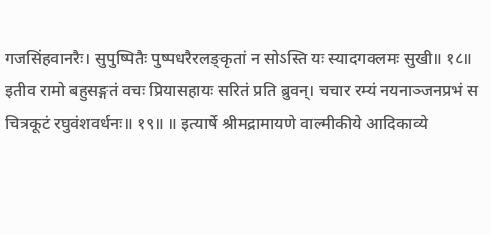गजसिंहवानरैः। सुपुष्पितैः पुष्पधरैरलङ्कृतां न सोऽस्ति यः स्यादगक्लमः सुखी॥ १८॥ इतीव रामो बहुसङ्गतं वचः प्रियासहायः सरितं प्रति ब्रुवन्। चचार रम्यं नयनाञ्जनप्रभं स चित्रकूटं रघुवंशवर्धनः॥ १९॥ ॥ इत्यार्षे श्रीमद्रामायणे वाल्मीकीये आदिकाव्ये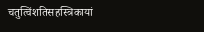चतुत्विंशतिसहस्त्रिकायां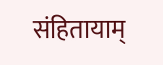संहितायाम्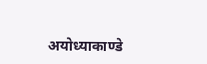अयोध्याकाण्डे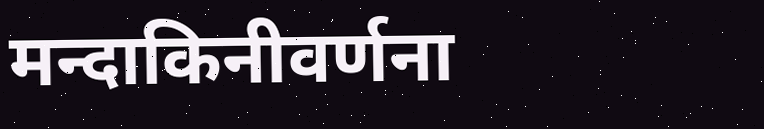मन्दाकिनीवर्णना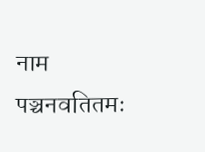नाम पञ्चनवतितमः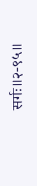सर्गः॥२-९५॥